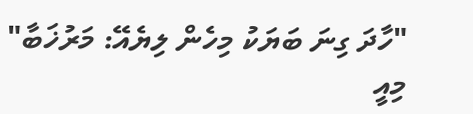"ހާދަ ގިނަ ބަޔަކު މިހެން ލިޔެއޭ: މަރުޚަބާ"
މިއީ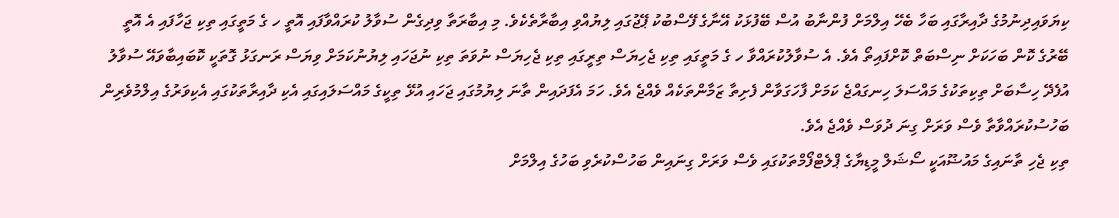ކިޔަވައިދިނުމުގެ ދާއިރާގައި ބަހާ ބެހޭ އިލްމަށް ފުންނާބު އުސް ބޭފުޅަކު އޭނާގެ ފޭސްބުކު ޕޭޖުގައި ލިޔުއްވި އިބާރާތެކެވެ. މި އިބާރަތާ ވިދިގެން ސުވާލު ކުރައްވާފައި އޮތީ ހ ގެ މަތީގައި ތިކި ޖަހާފައި އެ އޮތީ ބޭރުގެ ކޮން ބަހަކަށް ނިސްބަތް ކޮށްފައިތޯ އެވެ. އެ ސުވާލުކުރައްވާ ހ ގެ މަތީގައި ތިކި ޖެހިޔަސް ތިރީގައި ތިކި ޖެހިޔަސް ނުވަތަ ތިކި ނުޖަހައި ލިޔުނުކަމަށް ވިޔަސް ރަނގަޅު ގޮތަކީ ކޮބައިބާވައޭ ސުވާލު އުފެދޭ ހިސާބަށް ތިކިތަކުގެ މައްސަލަ ހިނގައްޖެ ކަމަށް ފާހަގަވާން ފެށިތާ ޒަމާންތަކެއް ވެއްޖެ އެވެ. ހަމަ އެފަދައިން ތާނަ ލިޔުމުގައި ޖަހައި އުޅޭ ތިކީގެ މައްސަލައިގައި އެކި ދާއިރާތަކުގައި އެކިވަރުގެ އިލްމުވެރިން ބަހުސުކުރައްވާތާ ވެސް ވަރަށް ގިނަ ދުވަސް ވެއްޖެ އެވެ.
ތިކި ޖެހި ތާނައިގެ މައުޟޫއަކީ ސޯޝަލް މީޑިޔާގެ ޕްލެޓްފޯމްތަކުގައި ވެސް ވަރަށް ގިނައިން ބަހުސްކުރެވި ބަހުގެ އިލްމަށް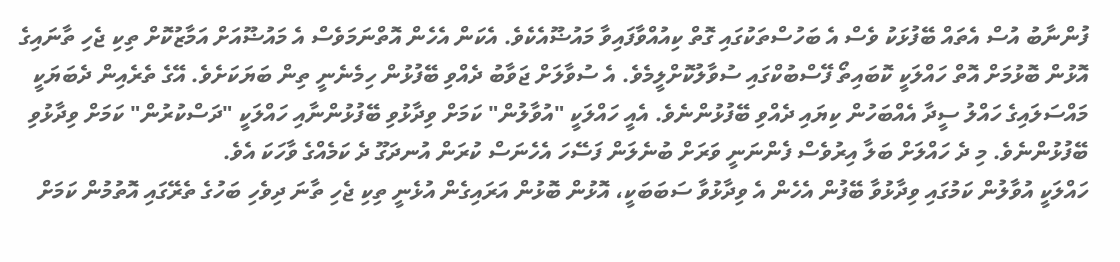ފުންނާބު އުސް އެތައް ބޭފުޅަކު ވެސް އެ ބަހުސްތަކުގައި ގޮތް ކިއުއްވާފައިވާ މައުޟޫއެކެވެ. އެކަން އެހެން އޮތްނަމަވެސް އެ މައުޟޫއަށް އަމާޒުކޮށް ތިކި ޖެހި ތާނައިގެ އޮޅުން ބޮޅުމަށް އޮތް ހައްލަކީ ކޮބައިތޯ ފޭސްބުކްގައި ސުވާލުކޮށްލީމެވެ. އެ ސުވާލަށް ޖަވާބު ދެއްވި ބޭފުޅުން ހިމެނެނީ ތިން ބަޔަކަށެވެ. އޭގެ ތެރެއިން ދެބަޔަކީ މައްސަލައިގެ ހައްލު ސީދާ އެއްބަހުން ކިޔައި ދެއްވި ބޭފުޅުންނެވެ. އެއީ ހައްލަކީ "އުވާލުން" ކަމަށް ވިދާޅުވި ބޭފުޅުންނާއި ހައްލަކީ "ދަސްކުރުން" ކަމަށް ވިދާޅުވި ބޭފުޅުންނެވެ. މި ދެ ހައްލަށް ބަލާ އިރުވެސް ފެންނަނީ ވަރަށް ބުނެލަން ފަސޭހަ އެހެނަސް ކުރަން އުނދަގޫ ދެ ކަމެއްގެ ވާހަކަ އެވެ.
ހައްލަކީ އުވާލުން ކަމުގައި ވިދާޅުވާ ބޭފުން އެހެން އެ ވިދާޅުވާ ސަބަބަކީ، އޮޅުން ބޮޅުން އަރައިގެން އުޅެނީ ތިކި ޖެހި ތާނަ ދިވެހި ބަހުގެ ތެރޭގައި އޮތުމުން ކަމަށް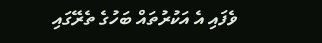ވެފައި އެ އަކުރުތައް ބަހުގެ ތެރޭގައި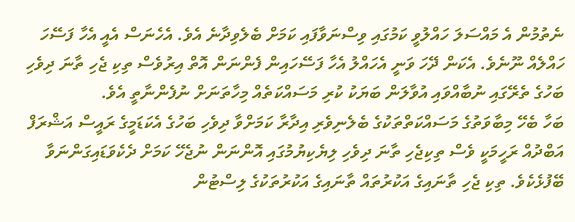ނެތުމުން އެ މައްސަލަ ހައްލުވީ ކަމުގައި ވިސްނަވާފައި ކަމަށް ބެލެވިދާނެ އެވެ. އެހެނަސް އެއީ އެހާ ފަސޭހަ ހައްލެއް ނޫނެވެ. އެކަން ދޭހަ ވަނީ އެހައްލު އެހާ ފަސޭހައިން ފެންނަން އޮތް އިރުވެސް ތިކި ޖެހި ތާނަ ދިވެހި ބަހުގެ ތެރޭގައި ނުބާއްވައި އުވާލަން ބަޔަކު ކުރި މަސައްކަތެއް މިހާތަނަށް ނުފެންނާތީ އެވެ.
ބަހާ ބެހޭ މިބާވަތުގެ މަސައްކަތްތަކުގެ ބެލެނިވެރި އިދާރާ ކަމަށްވާ ދިވެހި ބަހުގެ އެކަޑަމީގެ ރައީސް އަޝްރަފް އަބްދުއް ރަހީމަކީ ވެސް ތިކިޖެހި ތާނަ ދިވެހި ލިޔެކިޔުމުގައި އޮންނަން ނުޖެހޭ ކަމަށް ދެކެވަޑައިގަންނަވާ ބޭފުޅެކެވެ. ތިކި ޖެހި ތާނައިގެ އަކުރުތައް ތާނައިގެ އަކުރުތަކުގެ ލިސްޓުން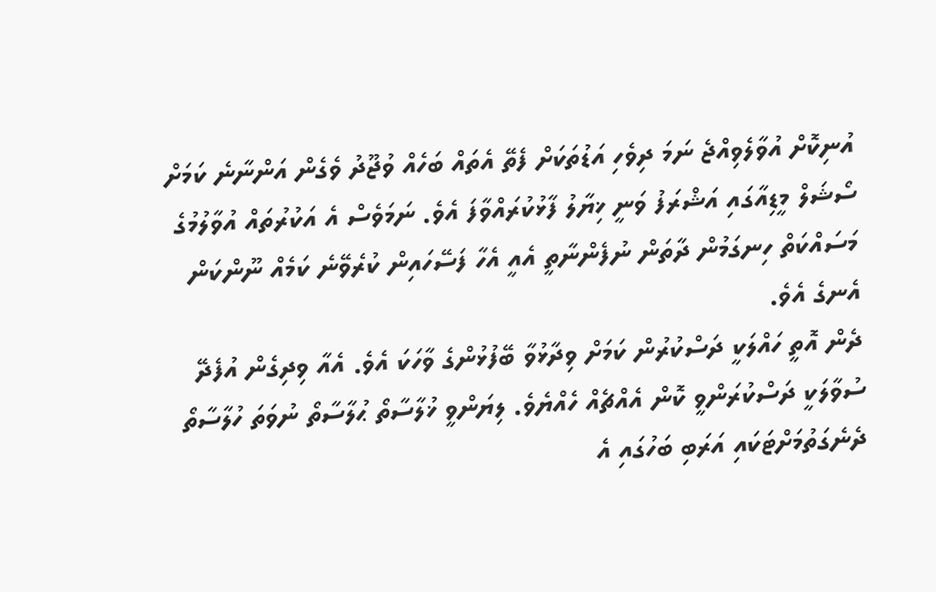އުނިކޮށް އުވާލެވިއްޖެ ނަމަ ދިވެހި އަޑުތަކަށް ފެތޭ އެތައް ބަހެއް ވުޖޫދު ވެގެން އަންނާނެ ކަމަށް ސޯޝަލް މީޑިއާގައި އަޝްރަފު ވަނީ ޚިޔާލު ފާޅުކުރައްވާފަ އެވެ. ނަމަވެސް އެ އަކުރުތައް އުވާލުމުގެ މަސައްކަތް ހިނގަމުން ދާތަން ނުފެންނާތީ އެއީ އެހާ ފަސޭހައިން ކުރެވޭނެ ކަމެއް ނޫންކަން އެނގެ އެވެ.
ދެން އޮތީ ހައްލަކީ ދަސްކުރުން ކަމަށް ވިދާޅުވާ ބޭފުޅުންގެ ވާހަކަ އެވެ. އެއާ ވިދިގެން އުފެދޭ ސުވާލަކީ ދަސްކުރަންވީ ކޮން އެއްޗެއް ހެއްޔެވެ. ލިޔަންވީ ޚުލާސާތޯ ޙުލާސާތޯ ނުވަތަ ހުލާސާތޯ ދެނެގަތުމަށްޓަކައި އަރަބި ބަހުގައި އެ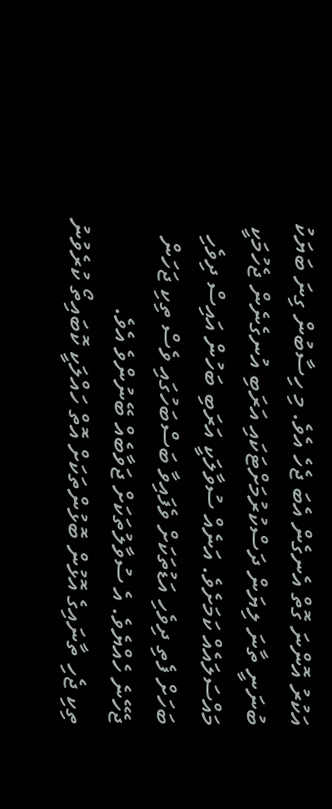އަކުރު އޮންނަ ގޮތް އެނގެން އެބަ ޖެހެ އެވެ. މި ހިސާބުން ގިނަ ބަޔަކު ބުނަނީ ތާނަ ލިޔަން ދަސްކުރުމަށްޓަކައި އަރަބި އުނގެނެން ޖެހުމަކީ މައްސަލައެއް ކަމަށެވެ. އަނެއް ސުވާލަކީ އަރަބި ބަހުން އައިސް ދިވެހި ބަހަށް ފެތި ދިވެހި އަޑުތަކަށް ވެފައިވާ ބަސްބަހުގައި ވެސް ތިކި ޖަހަން ޖެހޭނެ ހެއްޔެވެ. އެ ސުވާލުތަކަށް ޖަވާބެއް ބޭނުންވެ އެވެ.
ތިކި ޖެހި ތާނައިގެ އޮޅުން ބޮޅުންތަކަށް އޮތް ހައްލަކީ ކޮބައިތޯ ކުރެވުނު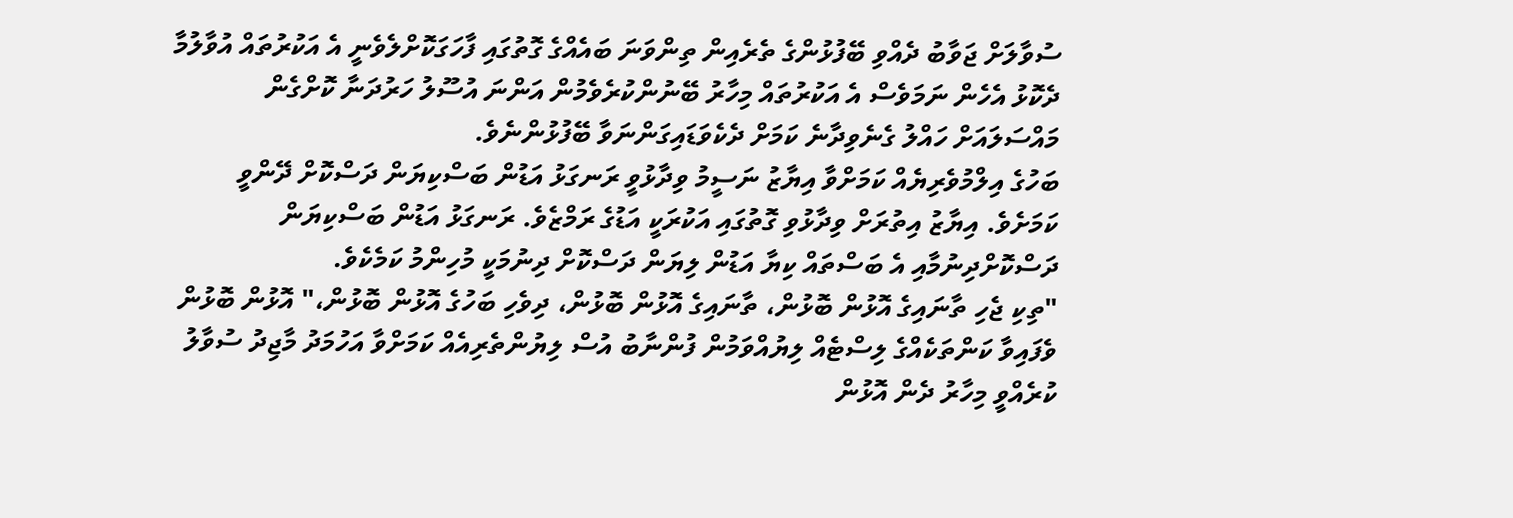ސުވާލަށް ޖަވާބު ދެއްވި ބޭފުޅުންގެ ތެރެއިން ތިންވަނަ ބައެއްގެ ގޮތުގައި ފާހަގަކޮށްލެވެނީ އެ އަކުރުތައް އުވާލުމާ ދެކޮޅު އެހެން ނަމަވެސް އެ އަކުރުތައް މިހާރު ބޭނުންކުރެވެމުން އަންނަ އުސޫލު ހަރުދަނާ ކޮށްގެން މައްސަލައަށް ހައްލު ގެނެވިދާނެ ކަމަށް ދެކެވަޑައިގަންނަވާ ބޭފުޅުންނެވެ.
ބަހުގެ އިލްމުވެރިޔެއް ކަމަށްވާ އިޔާޒު ނަސީމު ވިދާޅުވީ ރަނގަޅު އަޑުން ބަސްކިޔަން ދަސްކޮށް ދޭންވީ ކަމަށެވެ. އިޔާޒު އިތުރަށް ވިދާޅުވި ގޮތުގައި އަކުރަކީ އަޑުގެ ރަމްޒެވެ. ރަނގަޅު އަޑުން ބަސްކިޔަން ދަސްކޮށްދިނުމާއި އެ ބަސްތައް ކިޔާ އަޑުން ލިޔަން ދަސްކޮށް ދިނުމަކީ މުހިންމު ކަމެކެވެ.
"ތިކި ޖެހި ތާނައިގެ އޮޅުން ބޮޅުން، ތާނައިގެ އޮޅުން ބޮޅުން، ދިވެހި ބަހުގެ އޮޅުން ބޮޅުން،" އޮޅުން ބޮޅުން ވެފައިވާ ކަންތަކެއްގެ ލިސްޓެއް ލިޔުއްވަމުން ފުންނާބު އުސް ލިޔުންތެރިއެއް ކަމަށްވާ އަހުމަދު މާޖިދު ސުވާލު ކުރެއްވީ މިހާރު ދެން އޮޅުން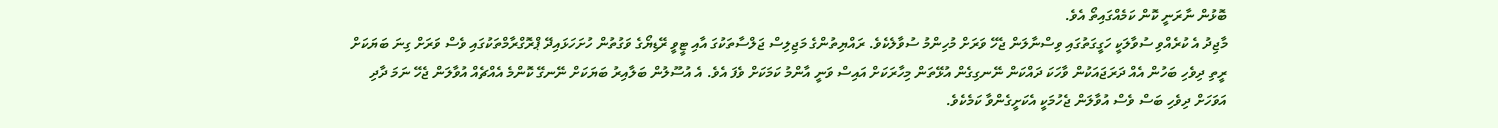ބޮޅުން ނާރަނީ ކޮން ކަމެއްގައިތޯ އެވެ.
މާޖިދު އެ ކުރެއްވި ސުވާލަކީ ހަގީގަތުގައި ވިސްނާލަން ޖެހޭ ވަރަށް މުހިންމު ސުވާލެކެވެ. ރައްޔިތުންގެ މަޖިލިސް ޖަލްސާތަކުގަ އާއި ޓީވީ ރޭޑިޔޯގެ ވަގުތުން ހުށަހަޅައިދޭ ޕްރޮގްރާމްތަކުގައި ވެސް ވަރަށް ގިނަ ބަޔަކަށް ރީތި ދިވެހި ބަހުން އެއް ދަރަޖައަކުން ވާހަކަ ދައްކަން ނޭނގިގެން އުޅޭތަން މިހާރަކަށް އައިސް ވަނީ އާންމު ކަމަކަށް ވެފަ އެވެ. އެ އުސޫލުން ބަލާއިރު ބަޔަކަށް ނޭނގޭ ކޮންމެ އެއްޗެއް އުވާލަން ޖެހޭ ނަމަ ދާދި އަވަހަށް ދިވެހި ބަސް ވެސް އުވާލަން ޖެހުމަކީ އެކަށީގެންވާ ކަމެކެވެ.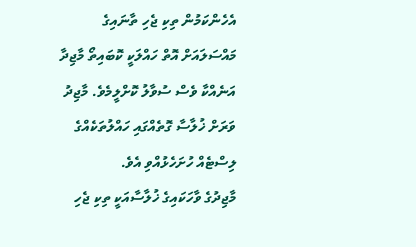އެހެންކަމުން ތިކި ޖެހި ތާނައިގެ މައްސަލައަށް އޮތް ހައްލަކީ ކޮބައިތޯ މާޖިދާ އަނެއްކާ ވެސް ސުވާލު ކޮށްލީމެވެ. މާޖިދު ވަރަށް ޚުލާސާ ގޮތެއްގައި ހައްލުތަކެއްގެ ލިސްޓެއް ހުށަހެޅުއްވި އެވެ.
މާޖިދުގެ ވާހަކައިގެ ޚުލާސާއަކީ ތިކި ޖެހި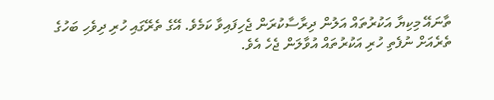ތާނައޭ މިކިޔާ އަކުރުތައް އަލުން ދިރާސާކުރަން ޖެހިފައިވާ ކަމެވެ. އޭގެ ތެރޭގައި ހުރި ދިވެހި ބަހުގެ ތެރެއަށް ނުފެތި ހުރި އަކުރުތައް އުވާލަން ޖެހެ އެވެ.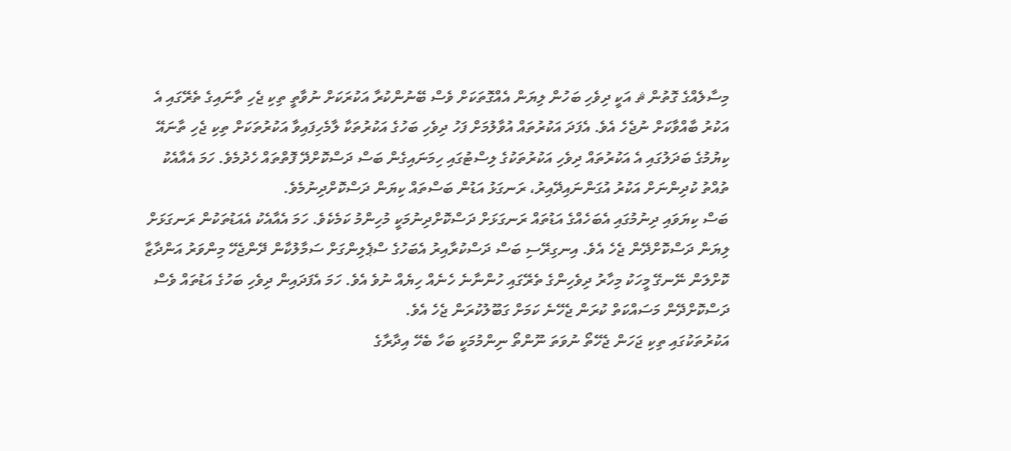މިސާލެއްގެ ގޮތުން ޘ އަކީ ދިވެހި ބަހުން ލިޔަން އެއްގޮތަކަށް ވެސް ބޭނުންކުރާ އަކުރަކަށް ނުވާތީ ތިކި ޖެހި ތާނައިގެ ތެރޭގައި އެ އަކުރު ބާއްވާކަށް ނުޖެހެ އެވެ. އެފަދަ އަކުރުތައް އުވާލުމަށް ފަހު ދިވެހި ބަހުގެ އަކުރުތަކާ ލާމެހިފައިވާ އަކުރުތަކަށް ތިކި ޖެހި ތާނައޭ ކިޔުމުގެ ބަދަލުގައި އެ އަކުރުތައް ދިވެހި އަކުރުތަކުގެ ލިސްޓުގައި ހިމަނައިގެން ބަސް ދަސްކޮށްދޭ ފޮތްތައް ހެދުމެވެ. ހަމަ އެއާއެކު ތުއްތު ކުދިންނަށް އަކުރު އުގަންނައިދޭއިރު، ރަނގަޅު އަޑުން ބަސްތައް ކިޔަން ދަސްކޮށްދިނުމެވެ.
ބަސް ކިޔަވައި ދިނުމުގައި އެބަހެއްގެ އަޑުތައް ރަނގަޅަށް ދަސްކޮށްދިނުމަކީ މުހިންމު ކަމެކެވެ. ހަމަ އެއާއެކު އެއަޑުތަކުން ރަނގަޅަށް ލިޔަން ދަސްކޮށްދޭން ޖެހެ އެވެ. އިނގިރޭސި ބަސް ދަސްކުރާއިރު އެބަހުގެ ސްޕެލިންގަށް ސަމާލުކާން ދޭންޖެހޭ މިންވަރު އަންދާޒާ ކޮށްލަން ނޭނގޭ މީހަކު މިހާރު ދިވެހިންގެ ތެރޭގައި ހުންނާނެ ހެނެއް ހިޔެއް ނުވެ އެވެ. ހަމަ އެފަދައިން ދިވެހި ބަހުގެ އަޑުތައް ވެސް ދަސްކޮށްދޭން މަސައްކަތް ކުރަން ޖެހޭނެ ކަމަށް ގަބޫލުކުރަން ޖެހެ އެވެ.
އަކުރުތަކުގައި ތިކި ޖަހަން ޖެހޭތޯ ނުވަތަ ނޫންތޯ ނިންމުމަކީ ބަހާ ބެހޭ އިދާރާގެ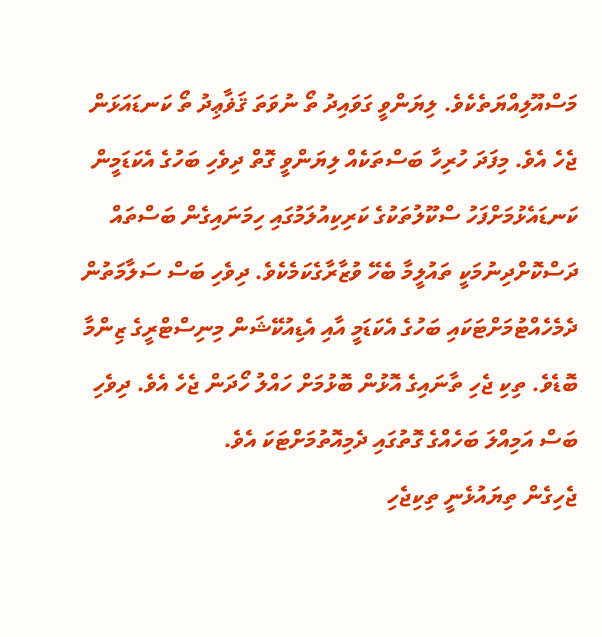މަސްއޫލިއްޔަތެކެވެ. ލިޔަންވީ ގަވައިދު ތޯ ނުވަތަ ޤަޥާޢިދު ތޯ ކަނޑައަޅަން ޖެހެ އެވެ. މިފަދަ ހުރިހާ ބަސްތަކެއް ލިޔަންވީ ގޮތް ދިވެހި ބަހުގެ އެކަޑަމީން ކަނޑައެޅުމަށްފަހު ސްކޫލުތަކުގެ ކަރިކިއުލަމުގައި ހިމަނައިގެން ބަސްތައް ދަސްކޮށްދިނުމަކީ ތައުލީމާ ބެހޭ ވުޒާރާގެކަމެކެވެ. ދިވެހި ބަސް ސަލާމަތުން ދެމެހެއްޓުމަށްޓަކައި ބަހުގެ އެކަޑަމީ އާއި އެޑިއުކޭޝަން މިނިސްޓްރީގެ ޒިންމާ ބޮޑެވެ. ތިކި ޖެހި ތާނައިގެ އޮޅުން ބޮޅުމަށް ހައްލު ހޯދަން ޖެހެ އެވެ. ދިވެހި ބަސް އަމިއްލަ ބަހެއްގެ ގޮތުގައި ދެމިއޮތުމަށްޓަކަ އެވެ.
ޖެހިގެން ތިޔައުޅެނީ ތިކިޖެހި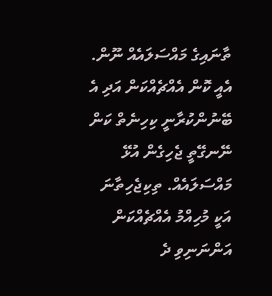ތާނައިގެ މައްސަލައެއް ނޫން. އެއީ ކޮން އެއްޗެއްކަން އަދި އެ ބޭނުންކުރާނީ ކިހިނެތް ކަން ނޭނގޭތީ ޖެހިގެން އުޅޭ މައްސަލައެއް. ތިކިޖެހިތާނަ އަކީ މުހިއްމު އެއްޗެއްކަން އަންނަނިވި ދެ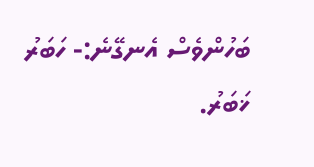ބަހުންވެސް އެނގޭނެ:- ހަބަރު ޚަބަރު.